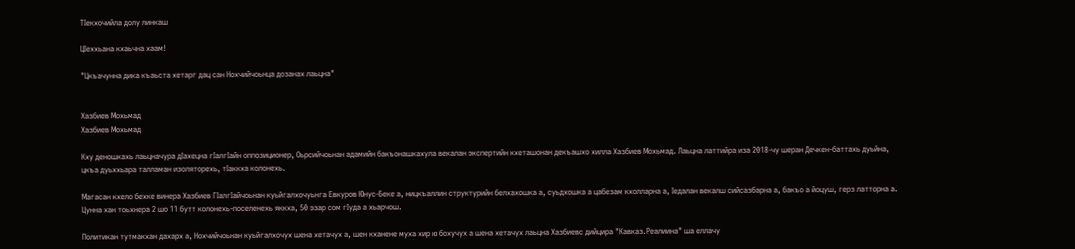ТIекхочийла долу линкаш

ЦIеххьана кхаьчна хаам!

"Цкъачунна дика къаьста хетарг дац сан Нохчийчоьнца дозанах лаьцна"


Хазбиев Мохьмад
Хазбиев Мохьмад

Кху деношкахь лаьцначура дIахецна гIалгIайн оппозиционер, Оьрсийчоьнан адамийн бакъонашкахула векалан экспертийн кхеташонан декъашхо хилла Хазбиев Мохьмад. Лаьцна латтийра иза 2018-чу шеран Дечкен-баттахь дуьйна, цкъа дуьххьара талламан изоляторехь, тIаккха колонехь.

Магасан кхело бехке винера Хазбиев ГIалгIайчоьнан куьйгалхочуьнга Евкуров Юнус-Беке а, ницкъаллин структурийн белхахошка а, суьдхошка а цабезам кхолларна а, Iедалан векалш сийсазбарна а, бакъо а йоцуш, герз латторна а. Цунна хан тоьхнера 2 шо 11 бутт колонехь-поселенехь яккха, 50 эзар сом гIуда а хьарчош.

Политикан тутмакхан дахарх а, Нохчийчоьнан куьйгалхочух шена хетачух а, шен кханене муха хир ю бохучух а шена хетачух лаьцна Хазбиевс дийцира "Кавказ.Реалиина" ша еллачу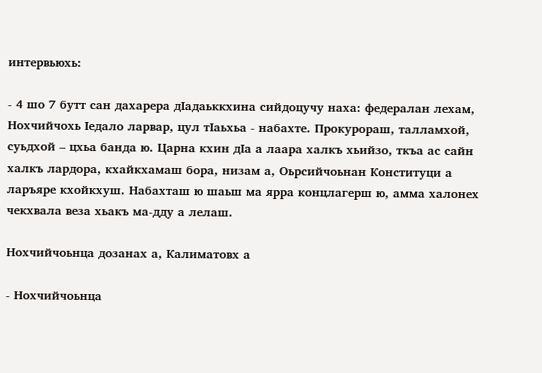интервьюхь:

- 4 шо 7 бутт сан дахарера дIадаьккхина сийдоцучу наха: федералан лехам, Нохчийчохь Iедало ларвар, цул тIаьхьа - набахте. Прокурораш, талламхой, суьдхой – цхьа банда ю. Царна кхин дIа а лаара халкъ хьийзо, ткъа ас сайн халкъ лардора, кхайкхамаш бора, низам а, Оьрсийчоьнан Конституци а ларъяре кхойкхуш. Набахташ ю шаьш ма ярра концлагерш ю, амма халонех чекхвала веза хьакъ ма-дду а лелаш.

Нохчийчоьнца дозанах а, Калиматовх а

- Нохчийчоьнца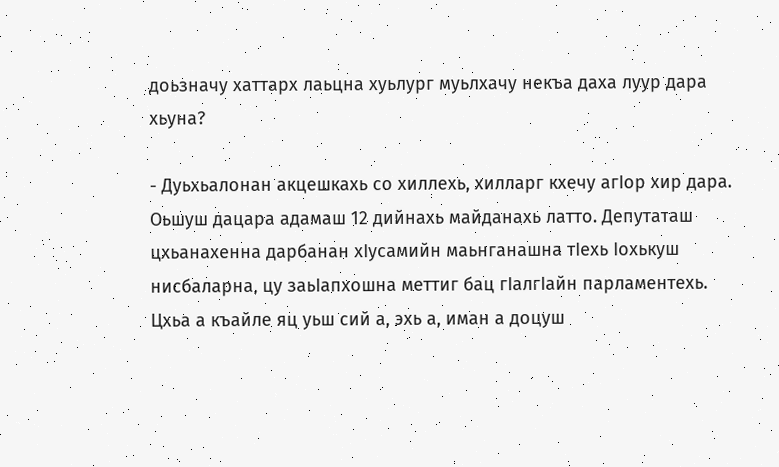доьзначу хаттарх лаьцна хуьлург муьлхачу некъа даха луур дара хьуна?

- Дуьхьалонан акцешкахь со хиллехь, хилларг кхечу агIор хир дара. Оьшуш дацара адамаш 12 дийнахь майданахь латто. Депутаташ цхьанахенна дарбанан хIусамийн маьнганашна тIехь Iохькуш нисбаларна, цу заьIапхошна меттиг бац гIалгIайн парламентехь. Цхьа а къайле яц уьш сий а, эхь а, иман а доцуш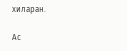хиларан.

Ас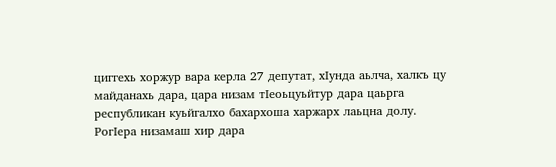циггехь хоржур вара керла 27 депутат, хIунда аьлча, халкъ цу майданахь дара, цара низам тIеоьцуьйтур дара цаьрга республикан куьйгалхо бахархоша харжарх лаьцна долу. РогIера низамаш хир дара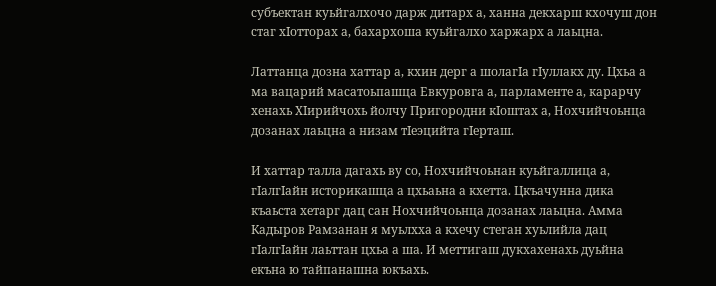субъектан куьйгалхочо дарж дитарх а, ханна декхарш кхочуш дон стаг хIотторах а, бахархоша куьйгалхо харжарх а лаьцна.

Латтанца дозна хаттар а, кхин дерг а шолагIа гIуллакх ду. Цхьа а ма вацарий масатоьпашца Евкуровга а, парламенте а, карарчу хенахь ХIирийчохь йолчу Пригородни кIоштах а, Нохчийчоьнца дозанах лаьцна а низам тIеэцийта гIерташ.

И хаттар талла дагахь ву со, Нохчийчоьнан куьйгаллица а, гIалгIайн историкашца а цхьаьна а кхетта. Цкъачунна дика къаьста хетарг дац сан Нохчийчоьнца дозанах лаьцна. Амма Кадыров Рамзанан я муьлхха а кхечу стеган хуьлийла дац гIалгIайн лаьттан цхьа а ша. И меттигаш дукхахенахь дуьйна екъна ю тайпанашна юкъахь.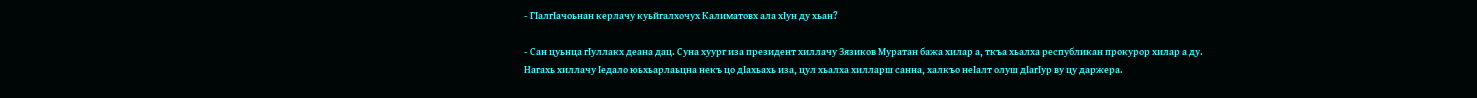- ГIалгIачоьнан керлачу куьйгалхочух Калиматовх ала хIун ду хьан?

- Сан цуьнца гIуллакх деана дац. Суна хуург иза президент хиллачу Зязиков Муратан бажа хилар а, ткъа хьалха республикан прокурор хилар а ду. Нагахь хиллачу Iедало юьхьарлаьцна некъ цо дIахьахь иза, цул хьалха хилларш санна, халкъо неIалт олуш дIагIур ву цу даржера.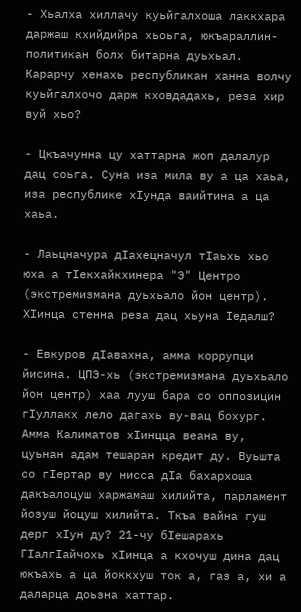- Хьалха хиллачу куьйгалхоша лаккхара даржаш кхийдийра хьоьга, юкъараллин-политикан болх битарна дуьхьал. Карарчу хенахь республикан ханна волчу куьйгалхочо дарж кховдадахь, реза хир вуй хьо?

- Цкъачунна цу хаттарна жоп далалур дац соьга. Суна иза мила ву а ца хаьа, иза республике хIунда ваийтина а ца хаьа.

- Лаьцначура дIахецначул тIаьхь хьо юха а тIекхайкхинера "Э" Центро (экстремизмана дуьхьало йон центр). ХIинца стенна реза дац хьуна Iедалш?

- Евкуров дIавахна, амма коррупци йисина. ЦПЭ-хь (экстремизмана дуьхьало йон центр) хаа лууш бара со оппозицин гIуллакх лело дагахь ву-вац бохург. Амма Калиматов хIинцца веана ву, цуьнан адам тешаран кредит ду. Вуьшта со гIертар ву нисса дIа бахархоша дакъалоцуш харжамаш хилийта, парламент йозуш йоцуш хилийта. Ткъа вайна гуш дерг хIун ду? 21-чу бIешарахь ГIалгIайчохь хIинца а кхочуш дина дац юкъахь а ца йоккхуш ток а, газ а, хи а даларца доьзна хаттар.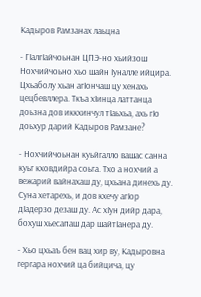Кадыров Рамзанах лаьцна

- ГIалгIайчоьнан ЦПЭ-но хьийзош Нохчийчоьно хьо шайн Iуналле ийцира. Цхьаболу хьан агIончаш цу хенахь цецбевллера. Ткъа хIинца латтанца доьзна дов иккхинчул тIаьхьа, ахь гIо доьхур дарий Кадыров Рамзане?

- Нохчийчоьнан куьйгалло вашас санна куьг кховдийра соьга. Тхо а нохчий а вежарий вайнахаш ду, цхьана динехь ду. Суна хетарехь, и дов кхечу агIор дIадерзо дезаш ду. Ас хIун дийр дара, бохуш хьесапаш дар шайтIанера ду.

- Хьо цхьаъ бен вац хир ву, Кадыровна гергара нохчий ца бийцича, цу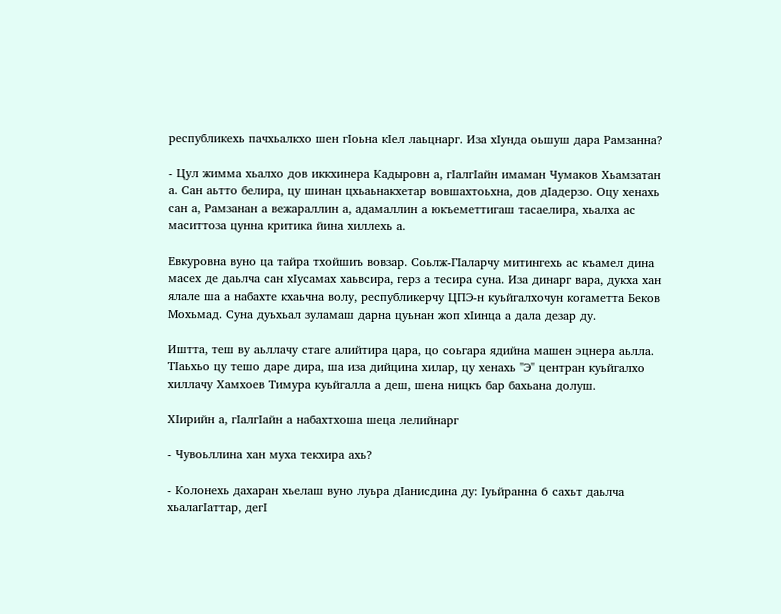республикехь пачхьалкхо шен гӀоьна кӀел лаьцнарг. Иза хIунда оьшуш дара Рамзанна?

- Цул жимма хьалхо дов иккхинера Кадыровн а, гIалгIайн имаман Чумаков Хьамзатан а. Сан аьтто белира, цу шинан цхьаьнакхетар вовшахтоьхна, дов дIадерзо. Оцу хенахь сан а, Рамзанан а вежараллин а, адамаллин а юкъеметтигаш тасаелира, хьалха ас маситтоза цунна критика йина хиллехь а.

Евкуровна вуно ца тайра тхойшиъ вовзар. Соьлж-ГIаларчу митингехь ас къамел дина масех де даьлча сан хIусамах хаьвсира, герз а тесира суна. Иза динарг вара, дукха хан ялале ша а набахте кхаьчна волу, республикерчу ЦПЭ-н куьйгалхочун когаметта Беков Мохьмад. Суна дуьхьал зуламаш дарна цуьнан жоп хIинца а дала дезар ду.

Иштта, теш ву аьллачу стаге алийтира цара, цо соьгара ядийна машен эцнера аьлла. ТIаьхьо цу тешо даре дира, ша иза дийцина хилар, цу хенахь "Э" центран куьйгалхо хиллачу Хамхоев Тимура куьйгалла а деш, шена ницкъ бар бахьана долуш.

ХIирийн а, гIалгIайн а набахтхоша шеца лелийнарг

- Чувоьллина хан муха текхира ахь?

- Колонехь дахаран хьелаш вуно луьра дIанисдина ду: Iуьйранна 6 сахьт даьлча хьалагIаттар, дегI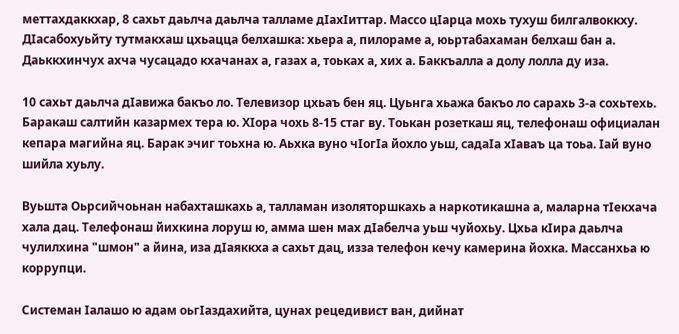меттахдаккхар, 8 сахьт даьлча даьлча талламе дIахIиттар. Массо цIарца мохь тухуш билгалвоккху. ДIасабохуьйту тутмакхаш цхьацца белхашка: хьера а, пилораме а, юьртабахаман белхаш бан а. Даьккхинчух ахча чусацадо кхачанах а, газах а, тоьках а, хих а. Баккъалла а долу лолла ду иза.

10 сахьт даьлча дIавижа бакъо ло. Телевизор цхьаъ бен яц. Цуьнга хьажа бакъо ло сарахь 3-а сохьтехь. Баракаш салтийн казармех тера ю. ХIора чохь 8-15 стаг ву. Тоькан розеткаш яц, телефонаш официалан кепара магийна яц. Барак эчиг тоьхна ю. Аьхка вуно чIогIа йохло уьш, садаIа хIаваъ ца тоьа. Iай вуно шийла хуьлу.

Вуьшта Оьрсийчоьнан набахташкахь а, талламан изоляторшкахь а наркотикашна а, маларна тIекхача хала дац. Телефонаш йихкина лоруш ю, амма шен мах дIабелча уьш чуйохьу. Цхьа кIира даьлча чулилхина "шмон" а йина, иза дIаяккха а сахьт дац, изза телефон кечу камерина йохка. Массанхьа ю коррупци.

Системан Iалашо ю адам оьгIаздахийта, цунах рецедивист ван, дийнат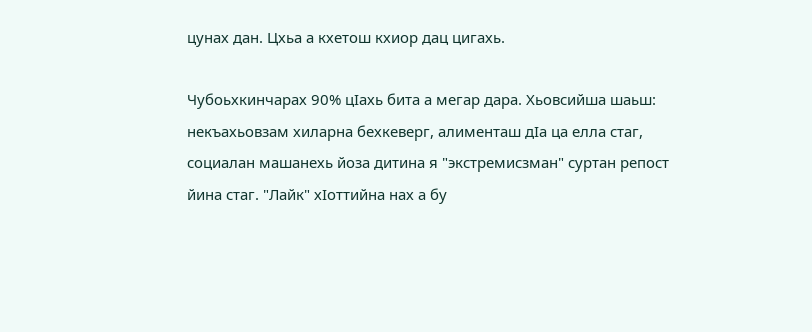цунах дан. Цхьа а кхетош кхиор дац цигахь.

Чубоьхкинчарах 90% цIахь бита а мегар дара. Хьовсийша шаьш: некъахьовзам хиларна бехкеверг, алименташ дIа ца елла стаг, социалан машанехь йоза дитина я "экстремисзман" суртан репост йина стаг. "Лайк" хIоттийна нах а бу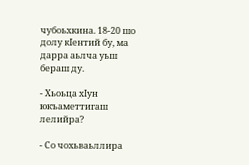чубоьхкина. 18-20 шо долу кIентий бу, ма дарра аьлча уьш бераш ду.

- Хьоьца хIун юкъаметтигаш лелийра?

- Со чохьваьллира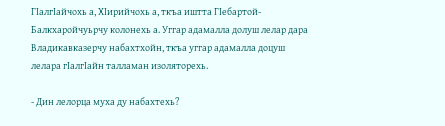ГIалгIайчохь а, ХIирийчохь а, ткъа иштта ГIебартой-Балкхаройчуьрчу колонехь а. Уггар адамалла долуш лелар дара Владикавказерчу набахтхойн, ткъа уггар адамалла доцуш лелара гIалгIайн талламан изоляторехь.

- Дин лелорца муха ду набахтехь?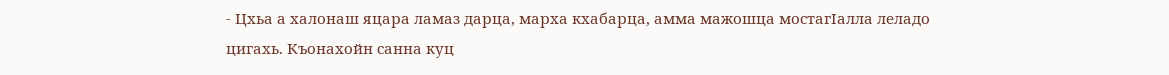- Цхьа а халонаш яцара ламаз дарца, марха кхабарца, амма мажошца мостагӀалла леладо цигахь. Къонахойн санна куц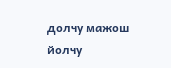долчу мажош йолчу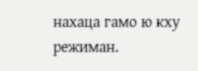нахаца гамо ю кху режиман.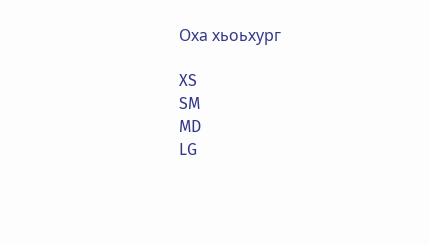Оха хьоьхург

XS
SM
MD
LG